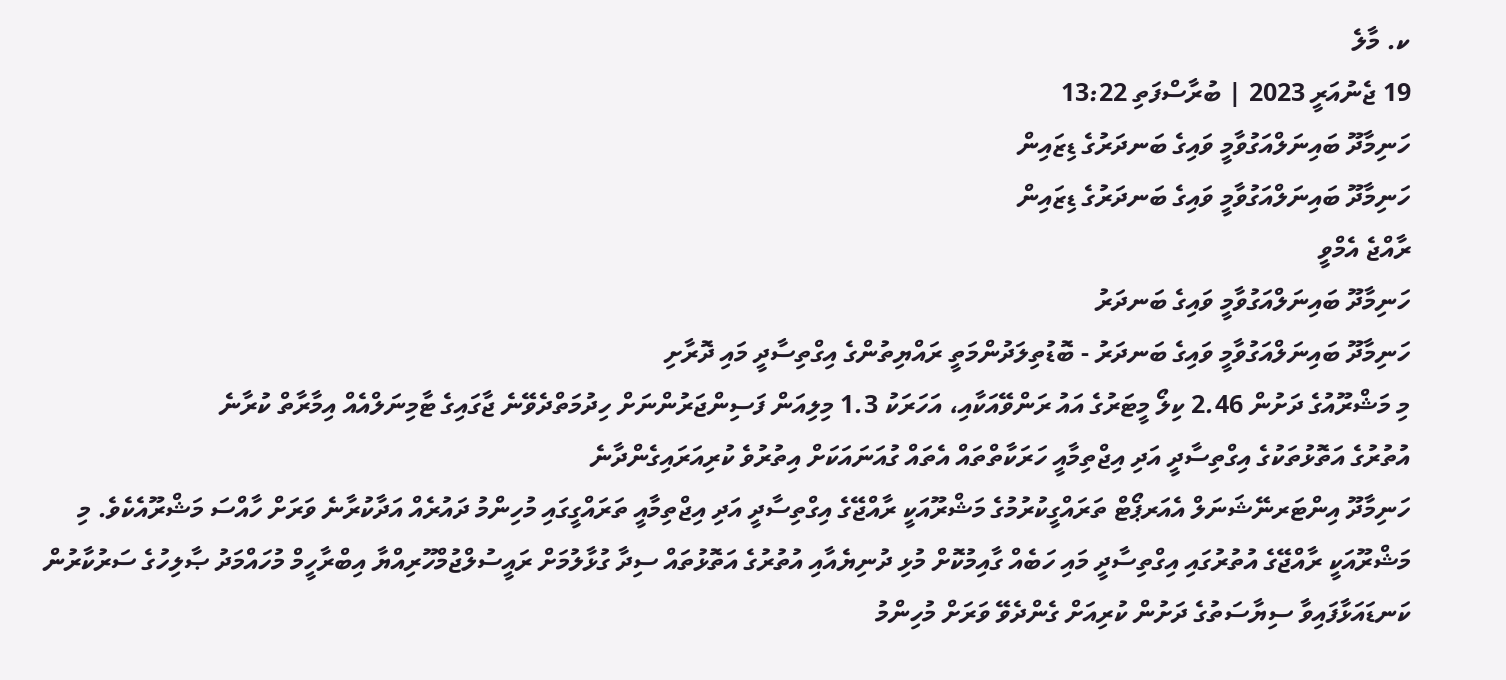ކ. މާލެ
19 ޖެނުއަރީ 2023 | ބުރާސްފަތި 13:22
ހަނިމާދޫ ބައިނަލްއަގުވާމީ ވައިގެ ބަނދަރުގެ ޑިޒައިން
ހަނިމާދޫ ބައިނަލްއަގުވާމީ ވައިގެ ބަނދަރުގެ ޑިޒައިން
ރާއްޖެ އެމްވީ
ހަނިމާދޫ ބައިނަލްއަގުވާމީ ވައިގެ ބަނދަރު
ހަނިމާދޫ ބައިނަލްއަގުވާމީ ވައިގެ ބަނދަރު - ބޮޑުތިލަދުންމަތީ ރައްޔިތުންގެ އިގްތިސާދީ މައި ދޮރާށި
މި މަޝްރޫއުގެ ދަށުން 2.46 ކިލޯ މީޓަރުގެ އައު ރަންވޭއަކާއި، އަހަރަކު 1.3 މިލިއަން ފަސިންޖަރުންނަށް ހިދުމަތްދެވޭނެ ޖާގައިގެ ޓާމިނަލްއެއް އިމާރާތް ކުރާނެ
އުތުރުގެ އަތޮޅުތަކުގެ އިގްތިސާދީ އަދި އިޖްތިމާއީ ހަރަކާތްތައް އެތައް ގުއަނައަކަށް އިތުރުވެ ކުރިއަރައިގެންދާނެ
ހަނިމާދޫ އިންޓަރނޭޝަނަލް އެއަރޕޯޓް ތަރައްގީކުރުމުގެ މަޝްރޫއަކީ ރާއްޖޭގެ އިގްތިސާދީ އަދި އިޖްތިމާއީ ތަރައްގީގައި މުހިންމު ދައުރެއް އަދާކުރާނެ ވަރަށް ހާއްސަ މަޝްރޫއެކެވެ. މި މަޝްރޫއަކީ ރާއްޖޭގެ އުތުރުގައި އިގްތިސާދީ މައި ހަބެއް ގާއިމުކޮށް މުޅި ދުނިޔެއާއި އުތުރުގެ އަތޮޅުތައް ސިދާ ގުޅާލުމަށް ރައީސުލްޖުމްހޫރިއްޔާ އިބްރާހީމް މުހައްމަދު ޞާލިހުގެ ސަރުކާރުން ކަނޑައަޅާފައިވާ ސިޔާސަތުގެ ދަށުން ކުރިއަށް ގެންދެވޭ ވަރަށް މުހިންމު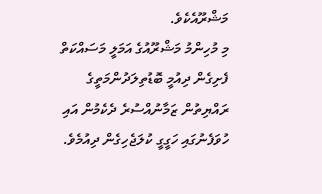މަޝްރޫއެކެވެ.
މި މުހިންމު މަޝްރޫއުގެ އަމަލީ މަސައްކަތް ފެށިގެން ދިއުމީ ބޮޑުތިލަދުންމަތީގެ ރައްޔިތުން ޒަމާނުއްސުރެ ދެކެމުން އައި ހުވަފެނުގައި ހަގީގީ ކުލަޖެހިގެން ދިއުމެވެ.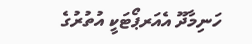ހަނިމާދޫ އެއަރޕޯޓަކީ އުތުރުގެ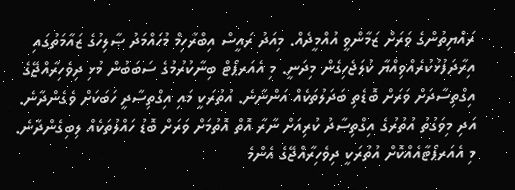ރައްޔިތުންގެ ވަރަށް ޒަމާންވީ އުއްމީދެއް. މިއަދު ރައީސް އިބްރާހިމް މުހައްމަދު ޞާލިހުގެ ޒައާމަތުގައި އިރާދަފުޅުކުރެއްވިއްޔާ ކުލަޖެހިގެން މިދަނީ. މި އެއަރޕޯޓް ބިނާކުރުމުގެ ސަބަބުން މުޅި ދިވެހިރާއްޖޭގެ އިގްތިސާދަށް ވަރަށް ބޮޑެތި ބަދަލުތަކެއް އަންނާނެ. އުތުރަކީ މައި އިގްތިސާދީ ހަބަކަށް ވެގެންދާނެ. އަދި މިވަގުތު އުތުރުގެ އިގްތިސާދު ކުރިއަށް ނާރާ އޮތް އޮތުމަށް ވަރަށް ބޮޑު ހައްލުތަކެއް ލިބިގެންދާނެ. މި އެއަރޕޯޓާއެއްކޮށް އުތުރަކީ ދިވެހިރާއްޖޭގެ އެންމެ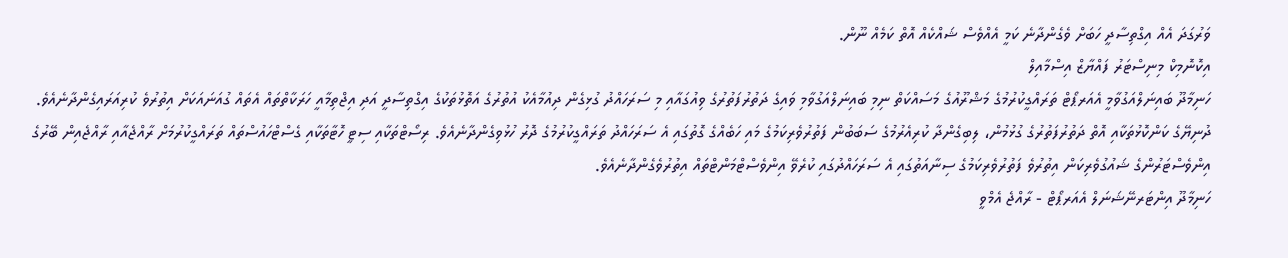ވަރުގަދަ އެއް އިގްތިސާދީ ހަބަށް ވެގެންދާނެ ކަމީ އެއްވެސް ޝައްކެއް އޮތް ކަމެއް ނޫން.
އިކޮނޮމިކް މިނިސްޓަރު ފައްޔާޒް އިސްމާއިލް
ހަނިމާދޫ ބައިނަލްއަގުވާމީ އެއަރޕޯޓް ތަރައްގީކުރުމުގެ މަޝްރޫއުގެ މަސައްކަތް ނިމި ބައިނަލްއަގުވާމި ވައިގެ ދަތުރުފަތުރުގެ ވިއުގައާއި މި ސަރަހައްދު ގުޅިގެން ދިއުމާއެކު އުތުރުގެ އަތޮޅުތަކުގެ އިގްތިސާދީ އަދި އިޖްތިމާއީ ހަރަކާތްތައް އެތައް ގުއަނައަކަށް އިތުރުވެ ކުރިއަރައިގެންދާނެއެވެ.
ދުނިޔޭގެ ކަންކޮޅުތަކާއި އޮތް ދަތުރުފަތުރުގެ ގުޅުމުން، ލިބިގެންދާ ކުރިއެރުމުގެ ސަބަބުން ފަތުރުވެރިކަމުގެ މައި ހަބެއްގެ ގޮތުގައި އެ ސަރަހައްދު ތަރައްގީކުރުމުގެ ދޮރު ހުޅުވިގެންދާނެއެވެ. ރިސޯޓްތަކާއި ސިޓީ ހޮޓާތަކާއި ގެސްޓްހައުސްތައް ތަރައްގީކުރުމަށް ރާއްޖެއާއި ރާއްޖެއިން ބޭރުގެ އިންވެސްޓަރުންގެ ޝައުގުވެރިކަން އިތުރުވެ ފަތުރުވެރިކަމުގެ ސިނާއަތުގައި އެ ސަރަހައްދުގައި ކުރެވޭ އިންވެސްޓްމަންޓްތައް އިތުރުވެގެންދާނެއެވެ.
ހަނިމާދޫ އިންޓަރނޭޝަނަލް އެއަރޕޯޓް - ރާއްޖެ އެމްވީ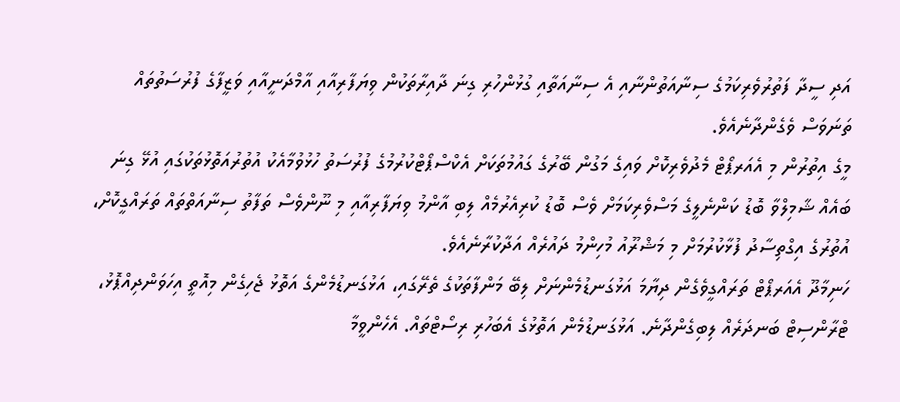އަދި ސީދާ ފަތުރުވެރިކަމުގެ ސިނާއަތުންނާއި އެ ސިނާއަތާއި ގުޅުންހުރި ގިނަ ދާއިރާތަކުން ވިޔަފާރިއާއި އާމްދަނީއާއި ވަޒީފާގެ ފުރުސަތުތައް ތަނަވަސް ވެގެންދާނެއެވެ.
މީގެ އިތުރުން މި އެއަރޕޯޓް މެދުވެރިކޮށް ވައިގެ މަގުން ބޭރުގެ ގައުމުތަކަށް އެކްސްޕޯޓްކުރުމުގެ ފުރުސަތު ހުޅުވުމާއެކު އުތުރުއަތޮޅުތަކުގައި އުޅޭ ގިނަ ބައެއް ޝާމިލްވާ ބޮޑު ކަންނެލީގެ މަސްވެރިކަމަށް ވެސް ބޮޑު ކުރިއެރުމެއް ލިބި އާންމު ވިޔަފާރިއާއި މި ނޫންވެސް ތަފާތު ސިނާއަތްތައް ތަރައްގީކޮށް، އުތުރުގެ އިގްތިސާދު ފުޅާކުރުމަށް މި މަޝްރޫއު މުހިންމު ދައުރެއް އަދާކުރާނެއެވެ.
ހަނިމާދޫ އެއަރޕޯޓް ތަރައްގީވެގެން ދިޔާމަ އަޅުގަނޑުމެންނަށް ލިބޭ މަންފާތަކުގެ ތެރޭގައި، އަޅުގަނޑުމެންގެ އަތޮޅު ޖެހިގެން މިއޮތީ އިހަވަންދިއްޕޮޅު، ޓްރާންސިޓް ބަނދަރެއް ލިބިގެންދާނެ. އަޅުގަނޑުމެން އަތޮޅުގެ އެބަހުރި ރިސޯޓްތައް. އެހެންވީމާ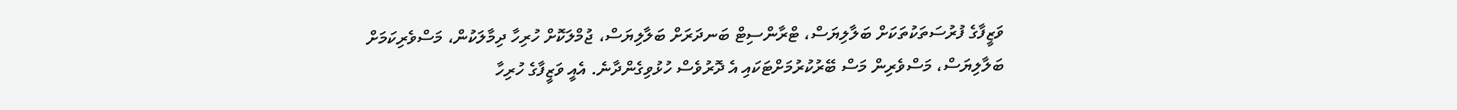ވަޒީފާގެ ފުރުސަތަކުތަކަށް ބަލާލިޔަސް، ޓްރާންސިޓް ބަނދަރަށް ބަލާލިޔަސް، ޖުމްލަކޮށް ހުރިހާ ދިމާލަކުން، މަސްވެރިކަމަށް ބަލާލިޔަސް، މަސްވެރިން މަސް ބޭރުކުރުމަށްޓަކައި އެ ދޮރުވެސް ހުޅުވިގެންދާނެ. އެއީ ވަޒީފާގެ ހުރިހާ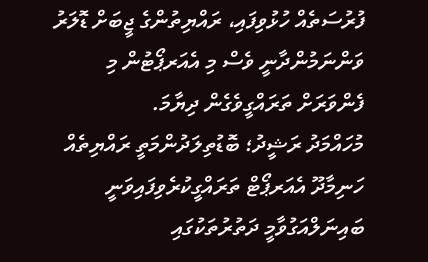ފުރުސަތެއް ހުޅުވިފައި، ރައްޔިތުންގެ ޖީބަށް ޑޮލަރު ވަންނަމުންދާނީ ވެސް މި އެއަރޕޯޓުން މި ފެންވަރަށް ތަރައްގީވެގެން ދިޔާމަ.
މުހައްމަދު ރަޝީދު؛ ބޮޑުތިލަދުންމަތީ ރައްޔިތެއް
ހަނިމާދޫ އެއަރޕޯޓް ތަރައްގީކުރެވިފައިވަނީ ބައިނަލްއަގުވާމީ ދަތުރުތަކުގައި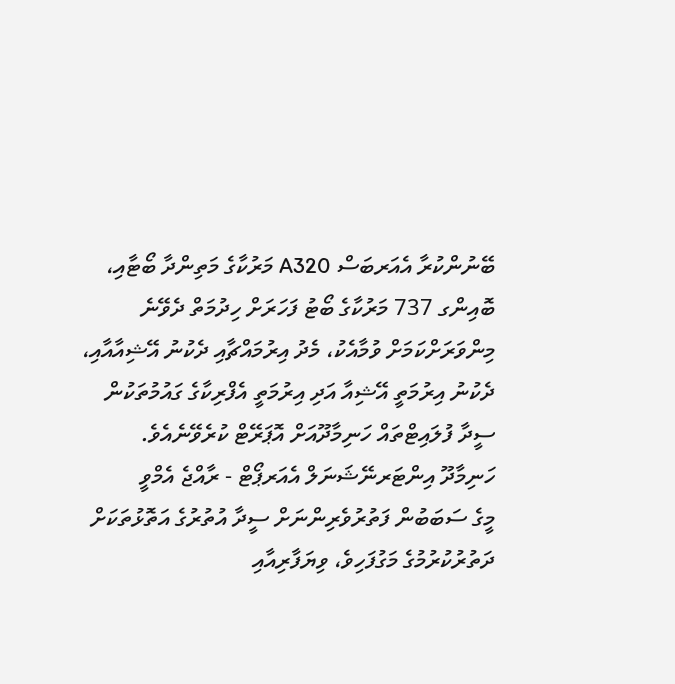ބޭނުންކުރާ އެއަރބަސް A320 މަރުކާގެ މަތިންދާ ބޯޓާއި، ބޮއިންގ 737 މަރުކާގެ ބޯޓު ފަހަރަށް ހިދުމަތް ދެވޭނެ މިންވަރަށްކަމަށް ވުމާއެކު، މެދު އިރުމައްޗާއި ދެކުނު އޭޝިއާއާއި، ދެކުނު އިރުމަތީ އޭޝިއާ އަދި އިރުމަތީ އެފްރިކާގެ ގައުމުތަކުން ސީދާ ފުލައިޓްތައް ހަނިމާދޫއަށް އޮޕަރޭޓް ކުރެވޭނެއެވެ.
ހަނިމާދޫ އިންޓަރނޭޝަނަލް އެއަރޕޯޓް - ރާއްޖެ އެމްވީ
މީގެ ސަބަބުން ފަތުރުވެރިންނަށް ސީދާ އުތުރުގެ އަތޮޅުތަކަށް ދަތުރުކުރުމުގެ މަގުފަހިވެ، ވިޔަފާރިއާއި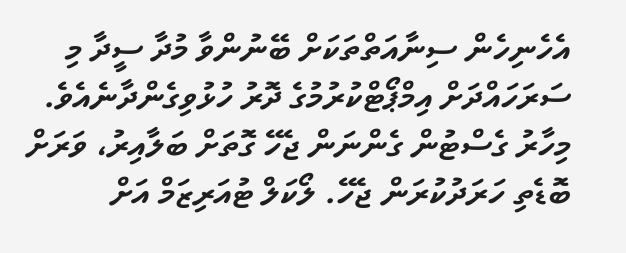އެހެނިހެން ސިނާއަތްތަކަށް ބޭނުންވާ މުދާ ސީދާ މި ސަރަހައްދަށް އިމްޕޯޓްކުރުމުގެ ދޮރު ހުޅުވިގެންދާނެއެވެ.
މިހާރު ގެސްޓުން ގެންނަން ޖެހޭ ގޮތަށް ބަލާއިރު، ވަރަށް ބޮޑެތި ހަރަދުކުރަން ޖެހޭ. ލޯކަލް ޓުއަރިޒަމް އަށް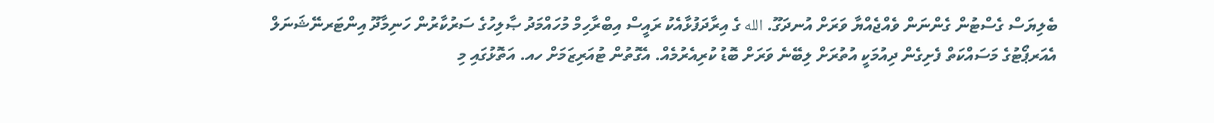ބެލިޔަސް ގެސްޓުން ގެންނަން ވެއްޖެއްޔާ ވަރަށް އުނދަގޫ. الله ގެ އިރާދަފުޅާއެކު ރައީސް އިބްރާހިމް މުހައްމަދު ޞާލިހުގެ ސަރުކާރުން ހަނިމާދޫ އިންޓަރނޭޝަނަލް އެއަރޕޯޓުގެ މަސައްކަތް ފެށިގެން ދިއުމަކީ އުތުރަށް ލިބޭނެ ވަރަށް ބޮޑު ކުރިއެރުމެއް. އެގޮތުން ޓުއަރިޒަމަށް ހއ. އަތޮޅުގައި މި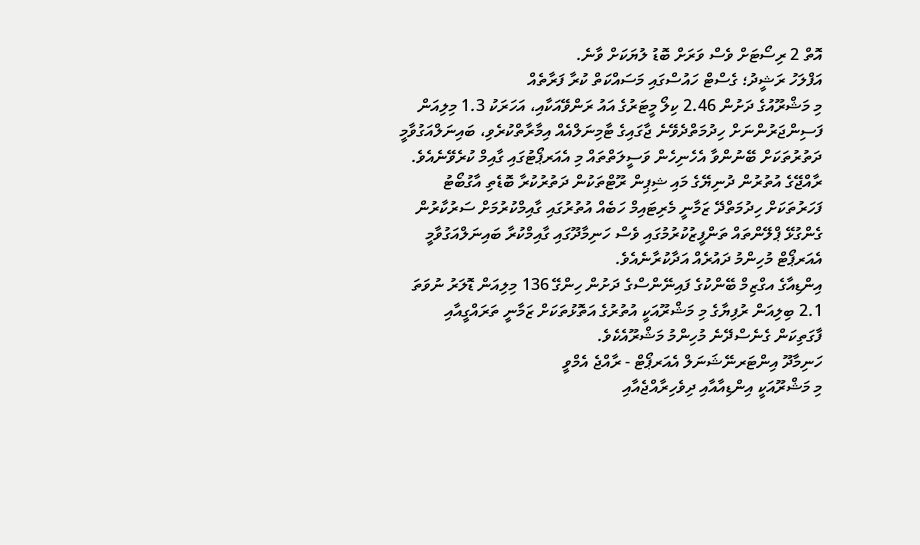އޮތް 2 ރިސޯޓަށް ވެސް ވަރަށް ބޮޑު ލުޔަކަށް ވާނެ.
އަފްލަހު ރަޝީދު؛ ގެސްޓް ހައުސްގައި މަސައްކަތް ކުރާ ފަރާތެއް
މި މަޝްރޫއުގެ ދަށުން 2.46 ކިލޯ މީޓަރުގެ އައު ރަންވޭއަކާއި، އަހަރަކު 1.3 މިލިއަން ފަސިންޖަރުންނަށް ހިދުމަތްދެވޭނެ ޖާގައިގެ ޓާމިނަލްއެއް އިމާރާތްކުރެވި، ބައިނަލްއަގުވާމީ ދަތުރުތަކަށް ބޭނުންވާ އެހެނިހެން ވަސީލަތްތައް މި އެއަރޕޯޓުގައި ގާއިމް ކުރެވޭނެއެވެ.
ރާއްޖޭގެ އުތުރުން ދުނިޔޭގެ މައި ޝިޕިން ރޫޓްތަކުން ދަތުރުކުރާ ބޮޑެތި އާގުބޯޓު ފަހަރުތަކަށް ހިދުމަތްދޭ ޒަމާނީ މެރިޓައިމް ހަބެއް އުތުރުގައި ގާއިމްކުރުމަށް ސަރުކާރުން ގެންގުޅޭ ޕްލޭންތައް ތަންފީޒުކުރުމުގައި ވެސް ހަނިމާދޫގައި ގާއިމްކުރާ ބައިނަލްއަގުވާމީ އެއަރޕޯޓް މުހިންމު ދައުރެއް އަދާކުރާނެއެވެ.
އިންޑިއާގެ އގްޒިމް ބޭންކުގެ ފައިނޭންސްގެ ދަށުން ހިންގޭ 136 މިލިއަން ޑޮލަރު ނުވަތަ 2.1 ބިލިއަން ރުފިޔާގެ މި މަޝްރޫއަކީ އުތުރުގެ އަތޮޅުތަކަށް ޒަމާނީ ތަރައްގީއާއި ފާގަތިކަން ގެނެސްދޭނެ މުހިންމު މަޝްރޫއެކެވެ.
ހަނިމާދޫ އިންޓަރނޭޝަނަލް އެއަރޕޯޓް - ރާއްޖެ އެމްވީ
މި މަޝްރޫއަކީ އިންޑިއާއާއި ދިވެހިރާއްޖެއާއި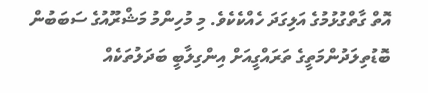އޮތް ގާތްގުޅުމުގެ އަލިގަދަ ހެއްކެކެވެ. މި މުހިންމު މަޝްރޫއުގެ ސަބަބުން ބޮޑުތިލަދުންމަތީގެ ތަރައްގީއަށް އިންގިލާބީ ބަދަލުތަކެއް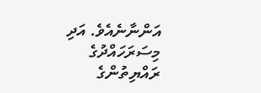އަންނާނެއެވެ. އަދި މިސަރަހައްދުގެ ރައްޔިތުންގެ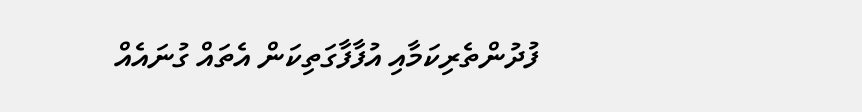ފުދުންތެރިކަމާއި އުފާފާގަތިކަން އެތައް ގުނައެއް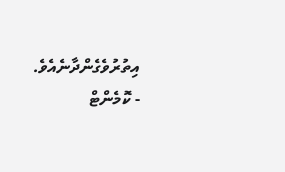އިތުރުވެގެންދާނެއެވެ.
- ކޮމެންޓް